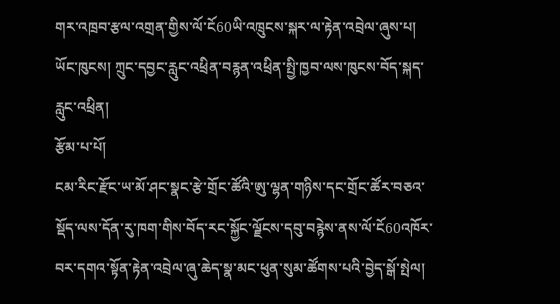གར་འཁྲབ་རྩལ་འགྲན་གྱིས་ལོ་ངོ60ཡི་འཁྲུངས་སྐར་ལ་རྟེན་འབྲེལ་ཞུས་པ།
ཡོང་ཁུངས། ཀྲུང་དབྱང་རླུང་འཕྲིན་བརྙན་འཕྲིན་སྤྱི་ཁྱབ་ལས་ཁུངས་བོད་སྐད་རླུང་འཕྲིན།
རྩོམ་པ་པོ།
ངམ་རིང་རྫོང་ཡ་མོ་ཤང་སྣང་རྩེ་གྲོང་ཚོའི་ཨུ་ལྷན་གཉིས་དང་གྲོང་ཚོར་བཅའ་སྡོད་ལས་དོན་རུ་ཁག་གིས་བོད་རང་སྐྱོང་ལྗོངས་དབུ་བརྙེས་ནས་ལོ་ངོ60འཁོར་བར་དགའ་སྟོན་རྟེན་འབྲེལ་ཞུ་ཆེད་སྣ་མང་ཕུན་སུམ་ཚོགས་པའི་བྱེད་སྒོ་སྤེལ།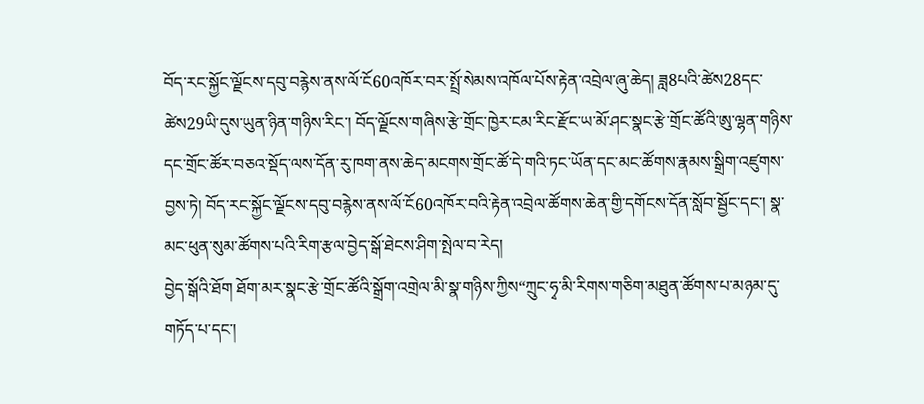བོད་རང་སྐྱོང་ལྗོངས་དབུ་བརྙེས་ནས་ལོ་ངོ60འཁོར་བར་སྤྲོ་སེམས་འཁོལ་པོས་རྟེན་འབྲེལ་ཞུ་ཆེད། ཟླ8པའི་ཚེས28དང་ཚེས29ཡི་དུས་ཡུན་ཉིན་གཉིས་རིང་། བོད་ལྗོངས་གཞིས་རྩེ་གྲོང་ཁྱེར་ངམ་རིང་རྫོང་ཡ་མོ་ཤང་སྣང་རྩེ་གྲོང་ཚོའི་ཨུ་ལྷན་གཉིས་དང་གྲོང་ཚོར་བཅའ་སྡོད་ལས་དོན་རུ་ཁག་ནས་ཆེད་མངགས་གྲོང་ཚོ་དེ་གའི་ཏང་ཡོན་དང་མང་ཚོགས་རྣམས་སྒྲིག་འཛུགས་བྱས་ཏེ། བོད་རང་སྐྱོང་ལྗོངས་དབུ་བརྙེས་ནས་ལོ་ངོ60འཁོར་བའི་རྟེན་འབྲེལ་ཚོགས་ཆེན་གྱི་དགོངས་དོན་སློབ་སྦྱོང་དང་། སྣ་མང་ཕུན་སུམ་ཚོགས་པའི་རིག་རྩལ་བྱེད་སྒོ་ཐེངས་ཤིག་སྤེལ་བ་རེད།
བྱེད་སྒོའི་ཐོག ཐོག་མར་སྣང་རྩེ་གྲོང་ཚོའི་སྒྲོག་འགྲེལ་མི་སྣ་གཉིས་ཀྱིས“ཀྲུང་ཧྭ་མི་རིགས་གཅིག་མཐུན་ཚོགས་པ་མཉམ་དུ་གཏོད་པ་དང་།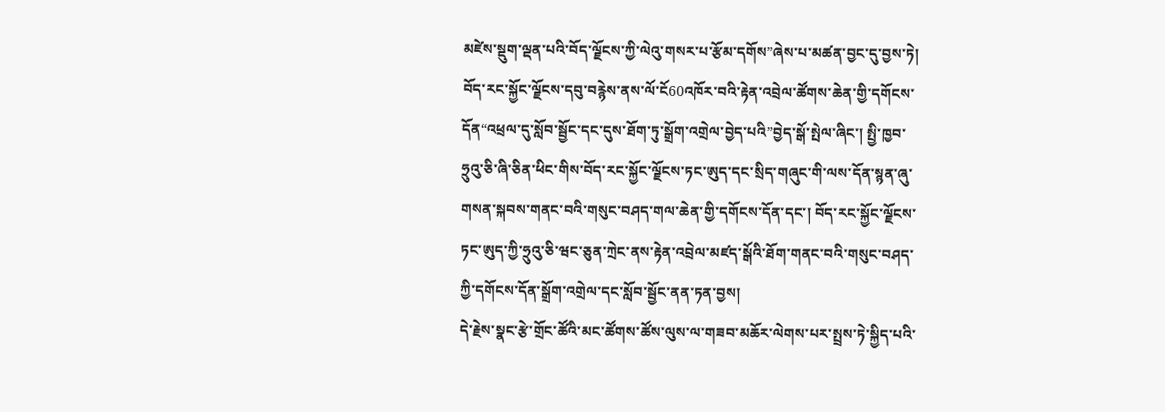མཛེས་སྡུག་ལྡན་པའི་བོད་ལྗོངས་ཀྱི་ལེའུ་གསར་པ་རྩོམ་དགོས”ཞེས་པ་མཚན་བྱང་དུ་བྱས་ཏེ། བོད་རང་སྐྱོང་ལྗོངས་དབུ་བརྙེས་ནས་ལོ་ངོ60འཁོར་བའི་རྟེན་འབྲེལ་ཚོགས་ཆེན་གྱི་དགོངས་དོན“འཕྲལ་དུ་སློབ་སྦྱོང་དང་དུས་ཐོག་ཏུ་སྒྲོག་འགྲེལ་བྱེད་པའི”བྱེད་སྒོ་སྤེལ་ཞིང་། སྤྱི་ཁྱབ་ཧྲུའུ་ཅི་ཞི་ཅིན་ཕིང་གིས་བོད་རང་སྐྱོང་ལྗོངས་ཏང་ཨུད་དང་སྲིད་གཞུང་གི་ལས་དོན་སྙན་ཞུ་གསན་སྐབས་གནང་བའི་གསུང་བཤད་གལ་ཆེན་གྱི་དགོངས་དོན་དང་། བོད་རང་སྐྱོང་ལྗོངས་ཏང་ཨུད་ཀྱི་ཧྲུའུ་ཅི་ཝང་ཅུན་ཀྲེང་ནས་རྟེན་འབྲེལ་མཛད་སྒོའི་ཐོག་གནང་བའི་གསུང་བཤད་ཀྱི་དགོངས་དོན་སྒྲོག་འགྲེལ་དང་སློབ་སྦྱོང་ནན་ཏན་བྱས།
དེ་རྗེས་སྣང་རྩེ་གྲོང་ཚོའི་མང་ཚོགས་ཚོས་ལུས་ལ་གཟབ་མཆོར་ལེགས་པར་སྤྲས་ཏེ་སྐྱིད་པའི་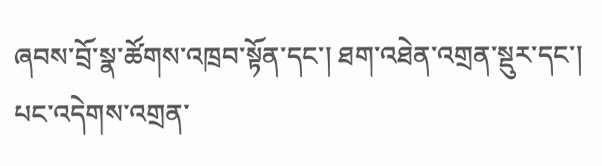ཞབས་བྲོ་སྣ་ཚོགས་འཁྲབ་སྟོན་དང་། ཐག་འཐེན་འགྲན་སྡུར་དང་། པང་འདེགས་འགྲན་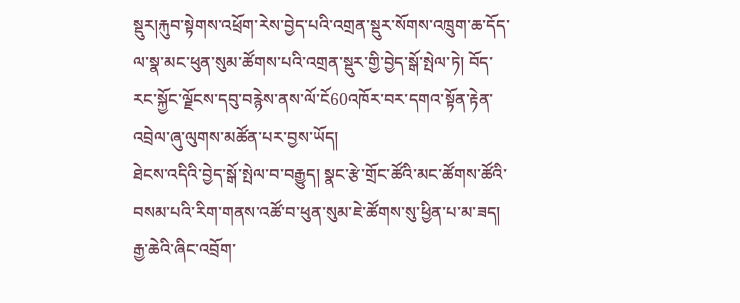སྡུར།རྐུབ་སྟེགས་འཕྲོག་རེས་བྱེད་པའི་འགྲན་སྡུར་སོགས་འཁྲུག་ཆ་དོད་ལ་སྣ་མང་ཕུན་སུམ་ཚོགས་པའི་འགྲན་སྡུར་གྱི་བྱེད་སྒོ་སྤེལ་ཏེ། བོད་རང་སྐྱོང་ལྗོངས་དབུ་བརྙེས་ནས་ལོ་ངོ60འཁོར་བར་དགའ་སྟོན་རྟེན་འབྲེལ་ཞུ་ལུགས་མཚོན་པར་བྱས་ཡོད།
ཐེངས་འདིའི་བྱེད་སྒོ་སྤེལ་བ་བརྒྱུད། སྣང་རྩེ་གྲོང་ཚོའི་མང་ཚོགས་ཚོའི་བསམ་པའི་རིག་གནས་འཚོ་བ་ཕུན་སུམ་ཇེ་ཚོགས་སུ་ཕྱིན་པ་མ་ཟད། རྒྱ་ཆེའི་ཞིང་འབྲོག་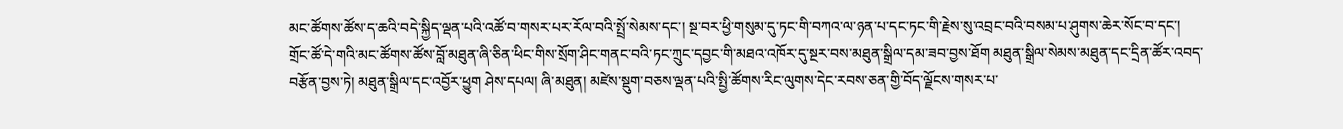མང་ཚོགས་ཚོས་ད་ཆའི་བདེ་སྐྱིད་ལྡན་པའི་འཚོ་བ་གསར་པར་རོལ་བའི་སྤྲོ་སེམས་དང་། སྔ་བར་ཕྱི་གསུམ་དུ་ཏང་གི་བཀའ་ལ་ཉན་པ་དང་ཏང་གི་རྗེས་སུ་འབྲང་བའི་བསམ་པ་ཤུགས་ཆེར་སོང་བ་དང་། གྲོང་ཚོ་དེ་གའི་མང་ཚོགས་ཚོས་བློ་མཐུན་ཞི་ཅིན་ཕིང་གིས་སྲོག་ཤིང་གནང་བའི་ཏང་ཀྲུང་དབྱང་གི་མཐའ་འཁོར་དུ་སྔར་བས་མཐུན་སྒྲིལ་དམ་ཟབ་བྱས་ཐོག མཐུན་སྒྲིལ་སེམས་མཐུན་དང་དྲིན་ཚོར་འབད་བརྩོན་བྱས་ཏེ། མཐུན་སྒྲིལ་དང་འབྱོར་ཕྱུག ཤེས་དཔལ། ཞི་མཐུན། མཛེས་སྡུག་བཅས་ལྡན་པའི་སྤྱི་ཚོགས་རིང་ལུགས་དེང་རབས་ཅན་གྱི་བོད་ལྗོངས་གསར་པ་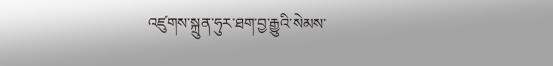འཛུགས་སྐྲུན་ཧུར་ཐག་བྱ་རྒྱུའི་སེམས་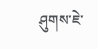ཤུགས་ཇེ་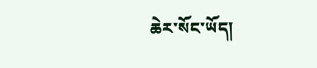ཆེར་སོང་ཡོད།